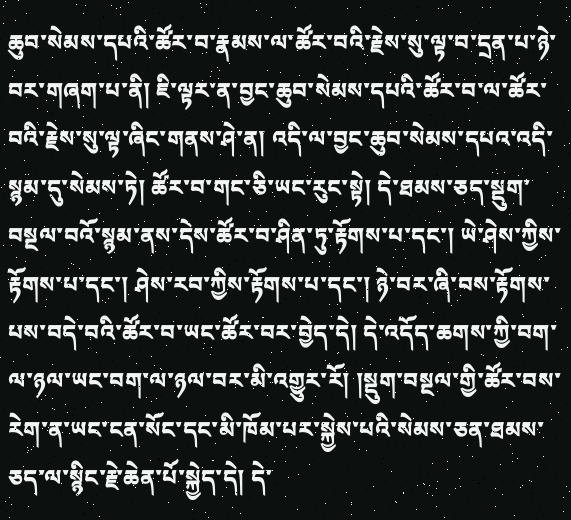ཆུབ་སེམས་དཔའི་ཚོར་བ་རྣམས་ལ་ཚོར་བའི་རྗེས་སུ་ལྟ་བ་དྲན་པ་ཉེ་བར་གཞག་པ་ནི། ཇི་ལྟར་ན་བྱང་ཆུབ་སེམས་དཔའི་ཚོར་བ་ལ་ཚོར་བའི་རྗེས་སུ་ལྟ་ཞིང་གནས་ཤེ་ན། འདི་ལ་བྱང་ཆུབ་སེམས་དཔའ་འདི་སྙམ་དུ་སེམས་ཏེ། ཚོར་བ་གང་ཅི་ཡང་རུང་སྟེ། དེ་ཐམས་ཅད་སྡུག་བསྔལ་བའོ་སྙམ་ནས་དེས་ཚོར་བ་ཤིན་ཏུ་རྟོགས་པ་དང་། ཡེ་ཤེས་ཀྱིས་རྟོགས་པ་དང་། ཤེས་རབ་ཀྱིས་རྟོགས་པ་དང་། ཉེ་བར་ཞི་བས་རྟོགས་པས་བདེ་བའི་ཚོར་བ་ཡང་ཚོར་བར་བྱེད་དེ། དེ་འདོད་ཆགས་ཀྱི་བག་ལ་ཉལ་ཡང་བག་ལ་ཉལ་བར་མི་འགྱུར་རོ། །སྡུག་བསྔལ་གྱི་ཚོར་བས་རེག་ན་ཡང་ངན་སོང་དང་མི་ཁོམ་པར་སྐྱེས་པའི་སེམས་ཅན་ཐམས་ཅད་ལ་སྙིང་རྗེ་ཆེན་པོ་སྐྱེད་དེ། དེ་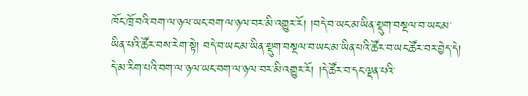ཁོང་ཁྲོ་བའི་བག་ལ་ཉལ་ཡང་བག་ལ་ཉལ་བར་མི་འགྱུར་རོ། །བདེ་བ་ཡང་མ་ཡིན་སྡུག་བསྔལ་བ་ཡང་མ་ཡིན་པའི་ཚོར་བས་རེག་སྟེ། བདེ་བ་ཡང་མ་ཡིན་སྡུག་བསྔལ་བ་ཡང་མ་ཡིན་པའི་ཚོར་བ་ཡང་ཚོར་བར་བྱེད་དེ། དེ་མ་རིག་པའི་བག་ལ་ཉལ་ཡང་བག་ལ་ཉལ་བར་མི་འགྱུར་རོ། །དེ་ཚོར་བ་དང་ལྡན་པའི་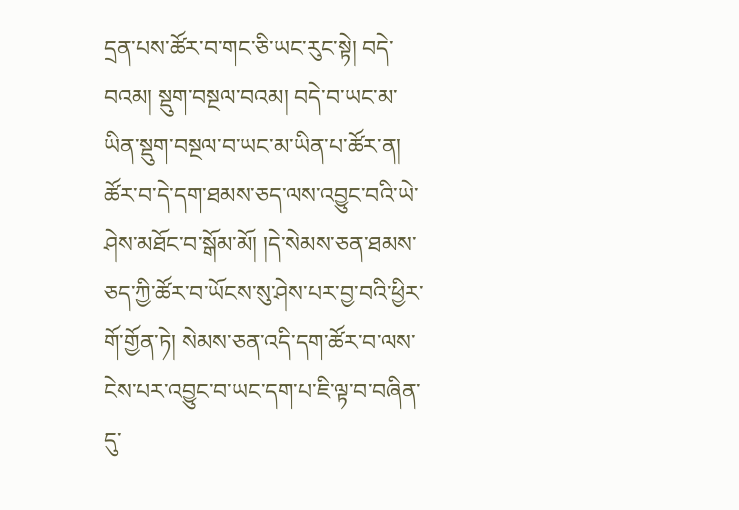དྲན་པས་ཚོར་བ་གང་ཅི་ཡང་རུང་སྟེ། བདེ་བའམ། སྡུག་བསྔལ་བའམ། བདེ་བ་ཡང་མ་ཡིན་སྡུག་བསྔལ་བ་ཡང་མ་ཡིན་པ་ཚོར་ན། ཚོར་བ་དེ་དག་ཐམས་ཅད་ལས་འབྱུང་བའི་ཡེ་ཤེས་མཐོང་བ་སྒོམ་མོ། །དེ་སེམས་ཅན་ཐམས་ཅད་ཀྱི་ཚོར་བ་ཡོངས་སུ་ཤེས་པར་བྱ་བའི་ཕྱིར་གོ་གྱོན་ཏེ། སེམས་ཅན་འདི་དག་ཚོར་བ་ལས་ངེས་པར་འབྱུང་བ་ཡང་དག་པ་ཇི་ལྟ་བ་བཞིན་དུ་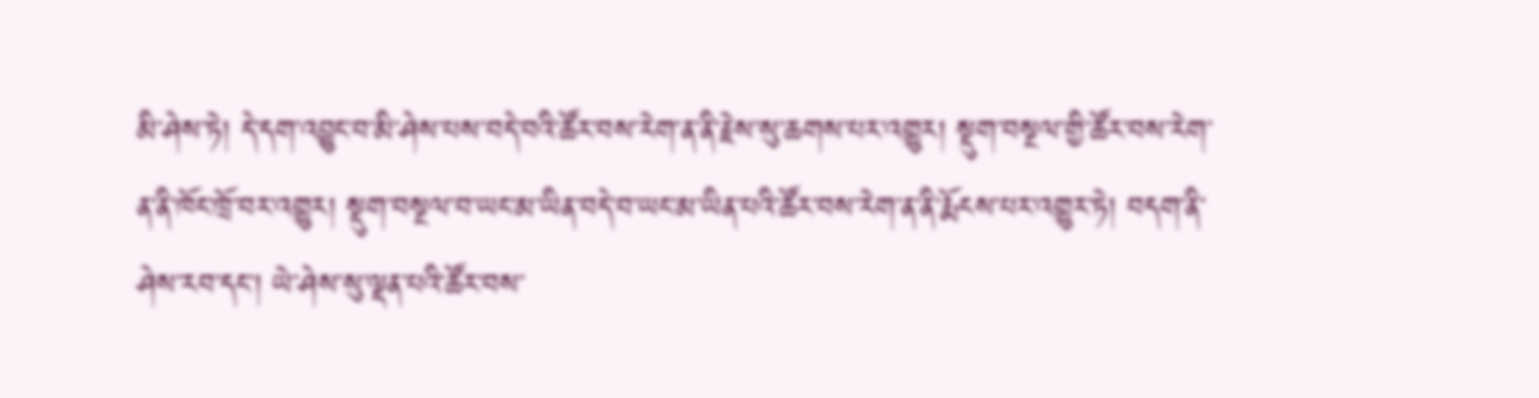མི་ཤེས་ཏེ། དེ་དག་འབྱུང་བ་མི་ཤེས་པས་བདེ་བའི་ཚོར་བས་རེག་ན་ནི་རྗེས་སུ་ཆགས་པར་འགྱུར། སྡུག་བསྔལ་གྱི་ཚོར་བས་རེག་ན་ནི་ཁོང་ཁྲོ་བར་འགྱུར། སྡུག་བསྔལ་བ་ཡང་མ་ཡིན་བདེ་བ་ཡང་མ་ཡིན་པའི་ཚོར་བས་རེག་ན་ནི་རྨོངས་པར་འགྱུར་ཏེ། བདག་ནི་ཤེས་རབ་དང་། ཡེ་ཤེས་སུ་ལྡན་པའི་ཚོར་བས་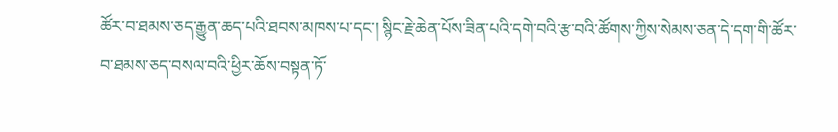ཚོར་བ་ཐམས་ཅད་རྒྱུན་ཆད་པའི་ཐབས་མཁས་པ་དང་། སྙིང་རྗེ་ཆེན་པོས་ཟིན་པའི་དགེ་བའི་རྩ་བའི་ཚོགས་ཀྱིས་སེམས་ཅན་དེ་དག་གི་ཚོར་བ་ཐམས་ཅད་བསལ་བའི་ཕྱིར་ཆོས་བསྟན་ཏོ་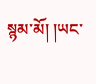སྙམ་མོ། །ཡང་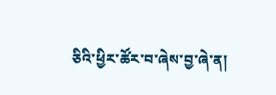ཅིའི་ཕྱིར་ཚོར་བ་ཞེས་བྱ་ཞེ་ན།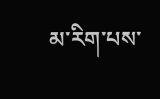མ་རིག་པས་